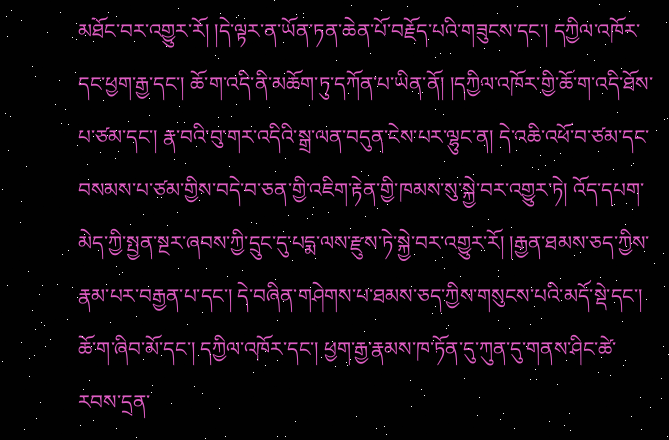མཐོང་བར་འགྱུར་རོ། །དེ་ལྟར་ན་ཡོན་ཏན་ཆེན་པོ་བརྗོད་པའི་གཟུངས་དང་། དཀྱིལ་འཁོར་དང་ཕྱག་རྒྱ་དང་། ཆོ་ག་འདི་ནི་མཆོག་ཏུ་དཀོན་པ་ཡིན་ནོ། །དཀྱིལ་འཁོར་གྱི་ཆོ་ག་འདི་ཐོས་པ་ཙམ་དང་། རྣ་བའི་བུ་གར་འདིའི་སྒྲ་ལན་བདུན་ངེས་པར་ལྷུང་ན། དེ་འཆི་འཕོ་བ་ཙམ་དང་བསམས་པ་ཙམ་གྱིས་བདེ་བ་ཅན་གྱི་འཇིག་རྟེན་གྱི་ཁམས་སུ་སྐྱེ་བར་འགྱུར་ཏེ། འོད་དཔག་མེད་ཀྱི་སྤྱན་སྔར་ཞབས་ཀྱི་དྲུང་དུ་པདྨ་ལས་རྫུས་ཏེ་སྐྱེ་བར་འགྱུར་རོ། །རྒྱན་ཐམས་ཅད་ཀྱིས་རྣམ་པར་བརྒྱན་པ་དང་། དེ་བཞིན་གཤེགས་པ་ཐམས་ཅད་ཀྱིས་གསུངས་པའི་མདོ་སྡེ་དང་། ཆོ་ག་ཞིབ་མོ་དང་། དཀྱིལ་འཁོར་དང་། ཕྱག་རྒྱ་རྣམས་ཁ་ཏོན་དུ་ཀུན་དུ་གནས་ཤིང་ཚེ་རབས་དྲན་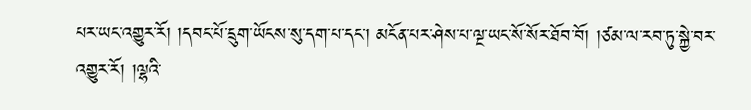པར་ཡང་འགྱུར་རོ། །དབང་པོ་དྲུག་ཡོངས་སུ་དག་པ་དང་། མངོན་པར་ཤེས་པ་ལྔ་ཡང་སོ་སོར་ཐོབ་བོ། །ཙམ་ལ་རབ་ཏུ་སྐྱེ་བར་འགྱུར་རོ། །ལྷའི་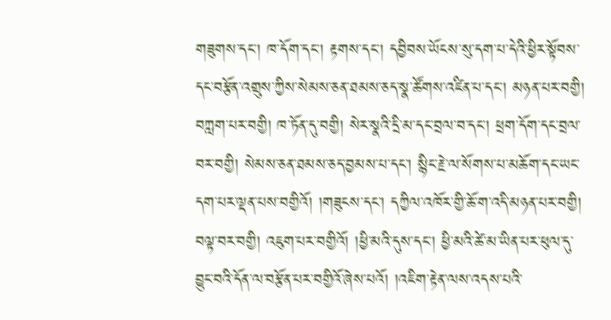གཟུགས་དང་། ཁ་དོག་དང་། རྟགས་དང་། དབྱིབས་ཡོངས་སུ་དག་པ་དེའི་ཕྱིར་སྟོབས་དང་བརྩོན་འགྲུས་ཀྱིས་སེམས་ཅན་ཐམས་ཅད་སྣ་ཚོགས་འཛིན་པ་དང་། མཉན་པར་བགྱི། བཀླག་པར་བགྱི། ཁ་ཏོན་དུ་བགྱི། སེར་སྣའི་དྲི་མ་དང་བྲལ་བ་དང་། ཕྲག་དོག་དང་བྲལ་བར་བགྱི། སེམས་ཅན་ཐམས་ཅད་བྱམས་པ་དང་། སྙིང་རྗེ་ལ་སོགས་པ་མཆོག་དང་ཡང་དག་པར་ལྡན་པས་བགྱིའོ། །གཟུངས་དང་། དཀྱིལ་འཁོར་གྱི་ཆོ་ག་འདི་མཉན་པར་བགྱི། བལྟ་བར་བགྱི། འཇུག་པར་བགྱིའོ། །ཕྱི་མའི་དུས་དང་། ཕྱི་མའི་ཚེ་མ་ཡིན་པར་ཕུལ་དུ་བྱུང་བའི་དོན་ལ་བརྩོན་པར་བགྱིའོ་ཞེས་པའོ། །འཇིག་རྟེན་ལས་འདས་པའི་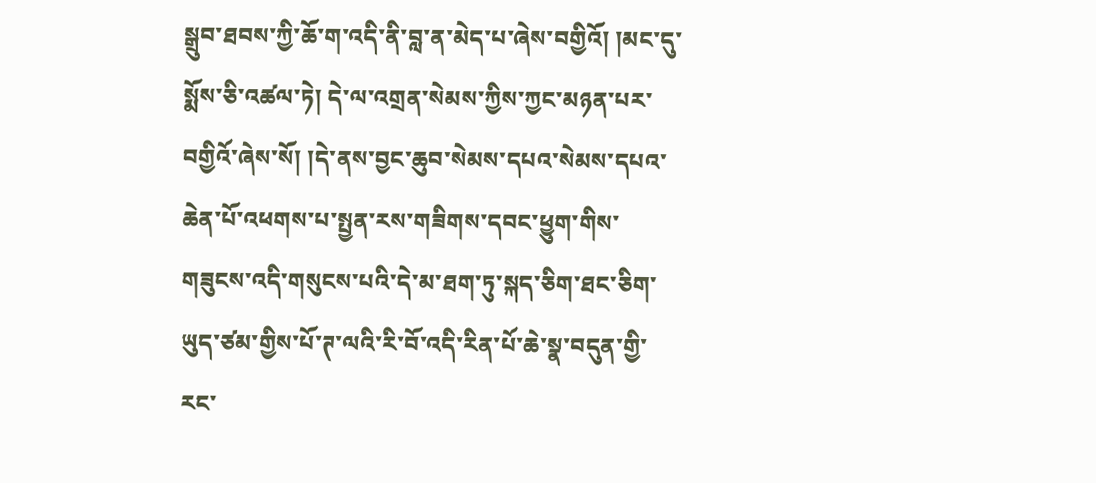སྒྲུབ་ཐབས་ཀྱི་ཆོ་ག་འདི་ནི་བླ་ན་མེད་པ་ཞེས་བགྱིའོ། །མང་དུ་སྨོས་ཅི་འཚལ་ཏེ། དེ་ལ་འགྲན་སེམས་ཀྱིས་ཀྱང་མཉན་པར་བགྱིའོ་ཞེས་སོ། །དེ་ནས་བྱང་ཆུབ་སེམས་དཔའ་སེམས་དཔའ་ཆེན་པོ་འཕགས་པ་སྤྱན་རས་གཟིགས་དབང་ཕྱུག་གིས་གཟུངས་འདི་གསུངས་པའི་དེ་མ་ཐག་ཏུ་སྐད་ཅིག་ཐང་ཅིག་ཡུད་ཙམ་གྱིས་པོ་ཊ་ལའི་རི་བོ་འདི་རིན་པོ་ཆེ་སྣ་བདུན་གྱི་རང་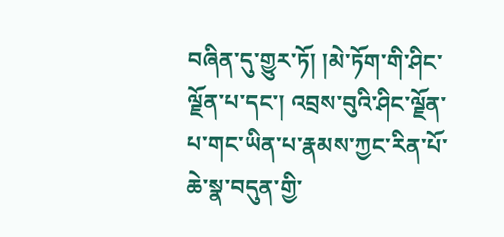བཞིན་དུ་གྱུར་ཏོ། །མེ་ཏོག་གི་ཤིང་ལྗོན་པ་དང་། འབྲས་བུའི་ཤིང་ལྗོན་པ་གང་ཡིན་པ་རྣམས་ཀྱང་རིན་པོ་ཆེ་སྣ་བདུན་གྱི་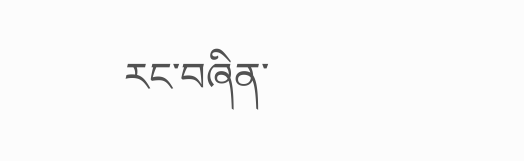རང་བཞིན་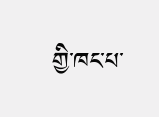གྱི་ཁང་པ་